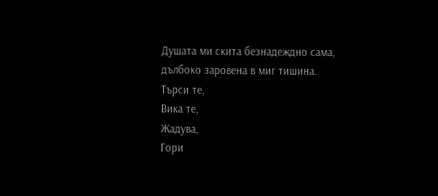Душата ми скита безнадеждно сама,
дълбоко заровена в миг тишина.
Търси те,
Вика те,
Жадува,
Гори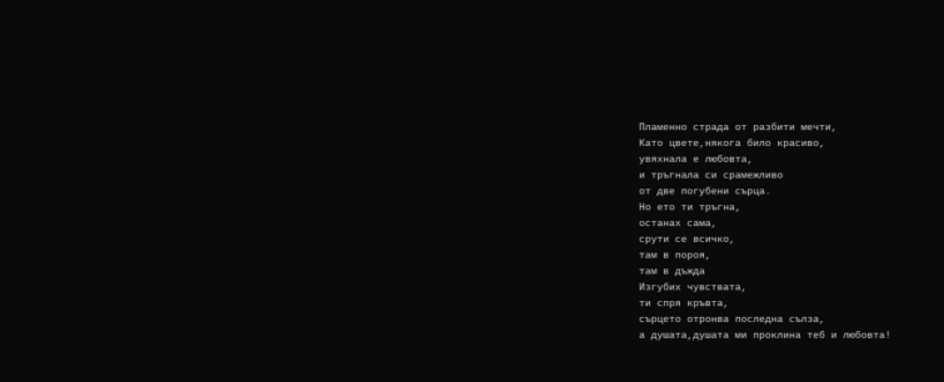Пламенно страда от разбити мечти,
Като цвете,някога било красиво,
увяхнала е любовта,
и тръгнала си срамежливо
от две погубени сърца.
Но ето ти тръгна,
останах сама,
срути се всичко,
там в пороя,
там в дъжда
Изгубих чувствата,
ти спря кръвта,
сърцето отронва последна сълза,
а душата,душата ми проклина теб и любовта!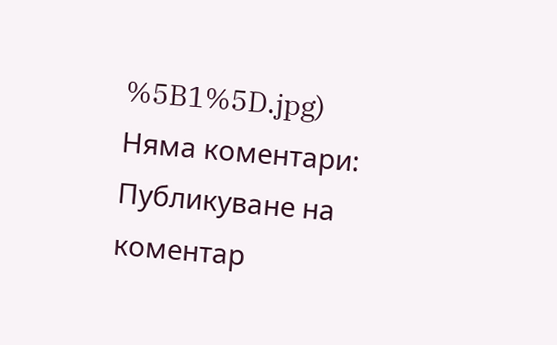%5B1%5D.jpg)
Няма коментари:
Публикуване на коментар